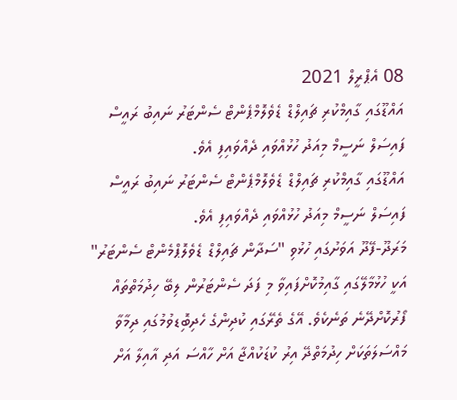08 އެޕްރީލް 2021
އައްޑޫގައި ގާއިމްކުރި ޗައިލްޑް ޑެވެލޮމްޕެންޓް ސެންޓަރު ނައިބު ރައީސް ފައިސަލް ނަސީމް މިއަދު ހުޅުއްވައި ދެއްވައިފި އެވެ.
އައްޑޫގައި ގާއިމްކުރި ޗައިލްޑް ޑެވެލޮމްޕެންޓް ސެންޓަރު ނައިބު ރައީސް ފައިސަލް ނަސީމް މިއަދު ހުޅުއްވައި ދެއްވައިފި އެވެ.
މަރަދޫ-ފޭދޫ އަވަށުގައި ހުޅުވި "ސަދާން ޗައިލްޑް ޑެވެލޮޕްމެންޓް ސެންޓަރު" އަކީ ހުޅުމާލޭގައި ގާއިމުކޮށްފައިވާ މި ފަދަ ސެންޓަރުން ލިބޭ ހިދުމަތްތައް ފޯރުކޮށްދޭނެ ތަނެކެވެ. އޭގެ ތެރޭގައި ކުދިންގެ ހެދިބިޮޑވުމުގައި ދިމާވާ މައްސަލަތަކަށް ހިދުމަތްދޭ އިރު ކުޑަކުއްޖާ އަށް ހާއްސަ އަދި އާއިލާ އަށް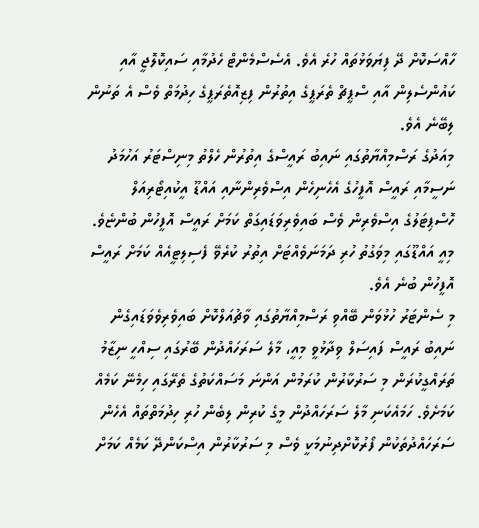ހާއްސަކޮށް ދޭ ފިޔަވަޅުތައް ހުރެ އެވެ. އެސެސްމެންޓް ހެދުމާއި ސައިކޮލޮޖީ އާއި ކައުންސެލިން އާއި ސްޕީޗް ތެރަޕީގެ އިތުރުން ފިޒިއޮތެރަޕީގެ ހިދުމަތް ވެސް އެ ތަނުން ލިބޭނެ އެވެ.
މިއަދުގެ ރަސްމިއްޔާތުގައި ނައިބު ރައީސްގެ އިތުރުން ހެލްތު މިނިސްޓަރު އަހުމަދު ނަސީމާއި ރައީސް އޮފީހުގެ އެހެނިހެން އިސްވެރިންނާއި އައްޑޫ އީކުއިޓޯރިއަލް ހޮސްޕިޓަލުގެ އިސްވެރިން ވެސް ބައިވެރިވަޑައިގަތް ކަމަށް ރައީސް އޮފީހުން ބުންޏެވެ.
މިއީ އައްޑޫގައި މިވަގުތު ހުރި ދަމަނަވެއްޓަށް އިތުރު ކުރެވޭ ފެސިލިޓީއެއް ކަމަށް ރައީސް އޮފީހުން ބުނެ އެވެ.
މި ސެންޓަރު ހުޅުވަން ބޭއްވި ރަސްމިއްޔާތުގައި ވާޗުއަލްކޮށް ބައިވެރިވެވަޑައިގެން ނައިބު ރައީސް ފައިސަލް ވިދާޅުވީ މިއީ، މާލެ ސަރަހައްދުން ބޭރުގައި ސިއްހީ ނިޒާމު ތަރައްގީކުރަން މި ސަރުކާރުން ކުރަމުން އަންނަ މަސައްކަތުގެ ތެރޭގައި ހިމެނޭ ކަމެއް ކަމަށެވެ. ހަމައެކަނި މާލެ ސަރަހައްދުން މީގެ ކުރިން ލިބެން ހުރި ހިދުމަތްތައް އެހެން ސަރަހައްދުތަކުން ފޯރުކޮށްދިނުމަކީ ވެސް މި ސަރުކާރުން އިސްކަންދޭ ކަމެއް ކަމަށް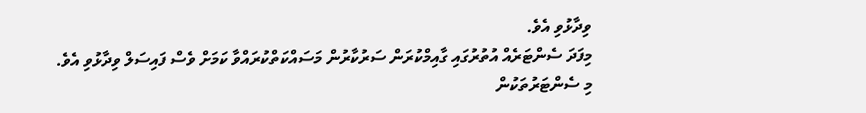ވިދާޅުވި އެވެ.
މިފަދަ ސެންޓަރެއް އުތުރުގައި ގާއިމްކުރަން ސަރުކާރުން މަސައްކަތްކުރައްވާ ކަމަށް ވެސް ފައިސަލް ވިދާޅުވި އެވެ.
މި ސެންޓަރުތަކުން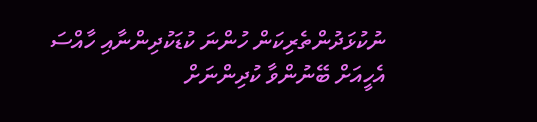ނުކުޅަދުންތެރިކަން ހުންނަ ކުޑަކުދިންނާއި ހާއްސަ އެހީއަށް ބޭނުންވާ ކުދިންނަށް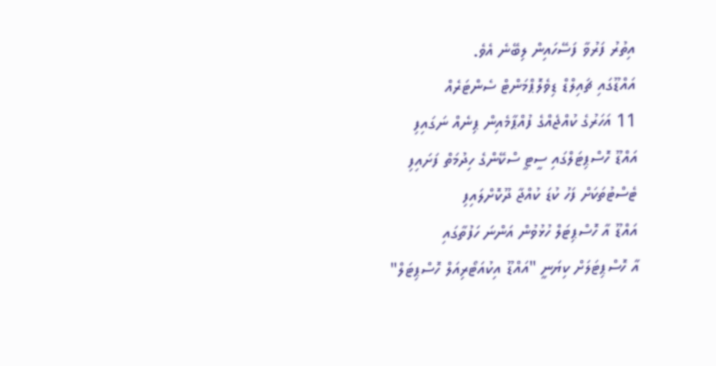އިތުރު ފަރުވާ ފަސޭހައިން ލިބޭނެ އެވެ.
އައްޑޫގައި ޗައިލްޑް ޑިވެލޮޕްމަންޓް ސެންޓަރެއް
11 އަހަރުގެ ކުއްޖެއްގެ ފުއްޕާމެއިން ޕިނެއް ނަގައިފި
އައްޑޫ ހޮސްޕިޓަލްގައި ސީޓީ ސްކޭންގެ ހިދުމަތް ފަށައިފި
ޓެސްޓުތަކަށް ފަހު ކުޑަ ކުއްޖާ ދޫކޮށްލައިފި
އައްޑޫ އާ ހޮސްޕިޓަލް ހުޅުވުން އަންނަ ހަފުތާގައި
އާ ހޮސްޕިޓަލަށް ކިޔަނީ "އައްޑޫ އިކުއަޓޯރިއަލް ހޮސްޕިޓަލް"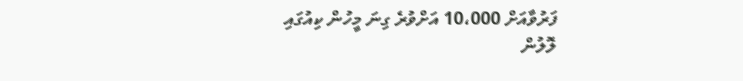ފަރުވާއަށް 10،000 އަށްވުރެ ގިނަ މީހުން ކިއުގައި
ލޮލުން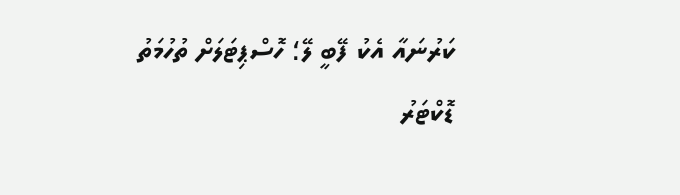ކަރުނައާ އެކު ފޭބީ ލޭ؛ ހޮސްޕިޓަލަށް ތުހުމަތު
ޑޮކްޓަރު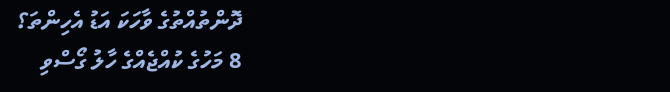ދޮންތުއްތުގެ ވާހަކަ އަޑު އެހިންތަ؟
8 މަހުގެ ކުއްޖެއްގެ ހާލު ގޯސްވި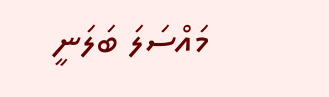މައްސަލަ ބަލަނީ